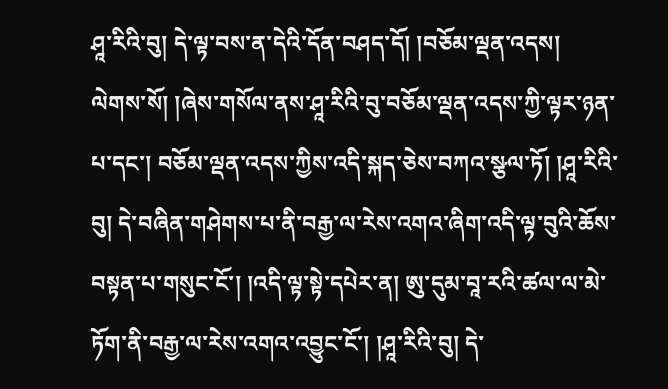ཤཱ་རིའི་བུ། དེ་ལྟ་བས་ན་དེའི་དོན་བཤད་དོ། །བཅོམ་ལྡན་འདས། ལེགས་སོ། །ཞེས་གསོལ་ནས་ཤཱ་རིའི་བུ་བཅོམ་ལྡན་འདས་ཀྱི་ལྟར་ཉན་པ་དང་། བཅོམ་ལྡན་འདས་ཀྱིས་འདི་སྐད་ཅེས་བཀའ་སྩལ་ཏོ། །ཤཱ་རིའི་བུ། དེ་བཞིན་གཤེགས་པ་ནི་བརྒྱ་ལ་རེས་འགའ་ཞིག་འདི་ལྟ་བུའི་ཆོས་བསྟན་པ་གསུང་ངོ་། །འདི་ལྟ་སྟེ་དཔེར་ན། ཨུ་དུམ་བཱ་རའི་ཚལ་ལ་མེ་ཏོག་ནི་བརྒྱ་ལ་རེས་འགའ་འབྱུང་ངོ་། །ཤཱ་རིའི་བུ། དེ་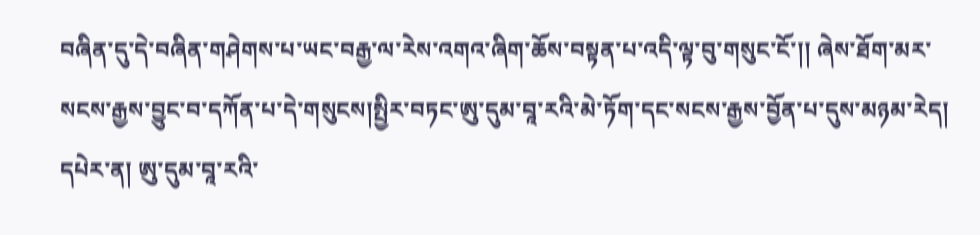བཞིན་དུ་དེ་བཞིན་གཤེགས་པ་ཡང་བརྒྱ་ལ་རེས་འགའ་ཞིག་ཆོས་བསྟན་པ་འདི་ལྟ་བུ་གསུང་ངོ་།། ཞེས་ཐོག་མར་སངས་རྒྱས་བྱུང་བ་དཀོན་པ་དེ་གསུངས།སྤྱིར་བཏང་ཨུ་དུམ་བཱ་རའི་མེ་ཏོག་དང་སངས་རྒྱས་བྱོན་པ་དུས་མཉམ་རེད། དཔེར་ན། ཨུ་དུམ་བཱ་རའི་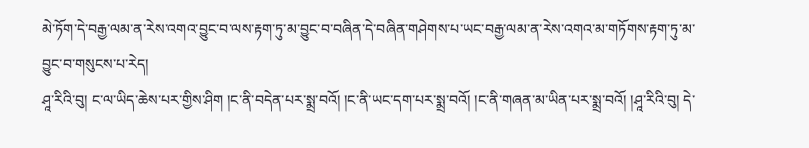མེ་ཏོག་དེ་བརྒྱ་ལམ་ན་རེས་འགའ་བྱུང་བ་ལས་རྟག་ཏུ་མ་བྱུང་བ་བཞིན་དེ་བཞིན་གཤེགས་པ་ཡང་བརྒྱ་ལམ་ན་རེས་འགའ་མ་གཏོགས་རྟག་ཏུ་མ་བྱུང་བ་གསུངས་པ་རེད།
ཤཱ་རིའི་བུ། ང་ལ་ཡིད་ཆེས་པར་གྱིས་ཤིག །ང་ནི་བདེན་པར་སྨྲ་བའོ། །ང་ནི་ཡང་དག་པར་སྨྲ་བའོ། །ང་ནི་གཞན་མ་ཡིན་པར་སྨྲ་བའོ། །ཤཱ་རིའི་བུ། དེ་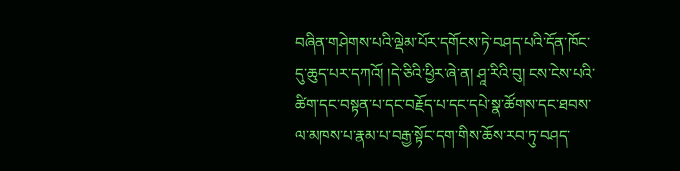བཞིན་གཤེགས་པའི་ལྡེམ་པོར་དགོངས་ཏེ་བཤད་པའི་དོན་ཁོང་དུ་ཆུད་པར་དཀའོ། །དེ་ཅིའི་ཕྱིར་ཞེ་ན། ཤཱ་རིའི་བུ། ངས་ངེས་པའི་ཚིག་དང་བསྟན་པ་དང་བརྗོད་པ་དང་དཔེ་སྣ་ཚོགས་དང་ཐབས་ལ་མཁས་པ་རྣམ་པ་བརྒྱ་སྟོང་དག་གིས་ཆོས་རབ་ཏུ་བཤད་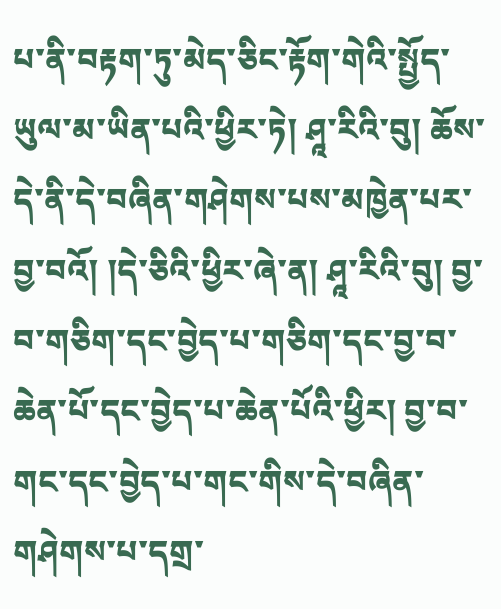པ་ནི་བརྟག་ཏུ་མེད་ཅིང་རྟོག་གེའི་སྤྱོད་ཡུལ་མ་ཡིན་པའི་ཕྱིར་ཏེ། ཤཱ་རིའི་བུ། ཆོས་དེ་ནི་དེ་བཞིན་གཤེགས་པས་མཁྱེན་པར་བྱ་བའོ། །དེ་ཅིའི་ཕྱིར་ཞེ་ན། ཤཱ་རིའི་བུ། བྱ་བ་གཅིག་དང་བྱེད་པ་གཅིག་དང་བྱ་བ་ཆེན་པོ་དང་བྱེད་པ་ཆེན་པོའི་ཕྱིར། བྱ་བ་གང་དང་བྱེད་པ་གང་གིས་དེ་བཞིན་གཤེགས་པ་དགྲ་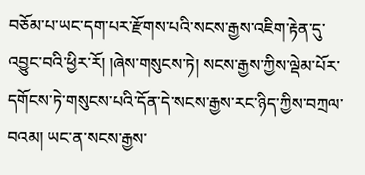བཅོམ་པ་ཡང་དག་པར་རྫོགས་པའི་སངས་རྒྱས་འཇིག་རྟེན་དུ་འབྱུང་བའི་ཕྱིར་རོ། །ཞེས་གསུངས་ཏེ། སངས་རྒྱས་ཀྱིས་ལྡེམ་པོར་དགོངས་ཏེ་གསུངས་པའི་དོན་དེ་སངས་རྒྱས་རང་ཉིད་ཀྱིས་བཀྲལ་བའམ། ཡང་ན་སངས་རྒྱས་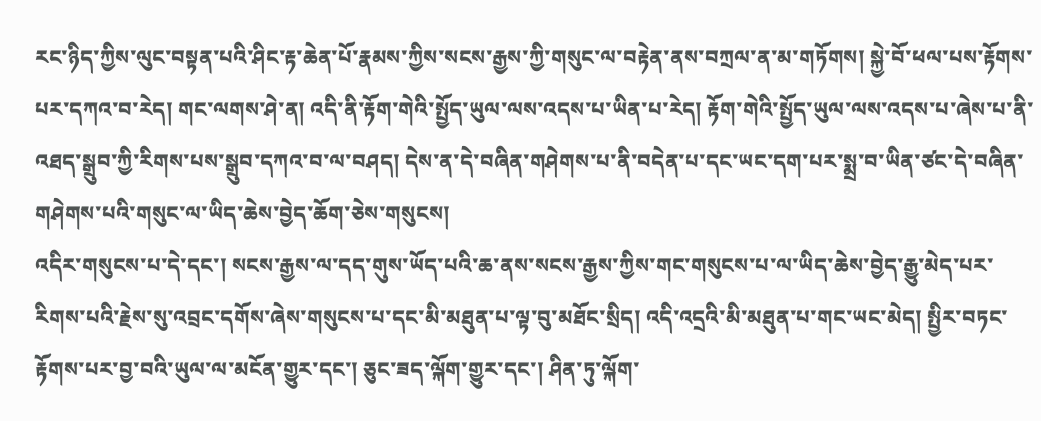རང་ཉིད་ཀྱིས་ལུང་བསྟན་པའི་ཤིང་རྟ་ཆེན་པོ་རྣམས་ཀྱིས་སངས་རྒྱས་ཀྱི་གསུང་ལ་བརྟེན་ནས་བཀྲལ་ན་མ་གཏོགས། སྐྱེ་བོ་ཕལ་པས་རྟོགས་པར་དཀའ་བ་རེད། གང་ལགས་ཤེ་ན། འདི་ནི་རྟོག་གེའི་སྤྱོད་ཡུལ་ལས་འདས་པ་ཡིན་པ་རེད། རྟོག་གེའི་སྤྱོད་ཡུལ་ལས་འདས་པ་ཞེས་པ་ནི་འཐད་སྒྲུབ་ཀྱི་རིགས་པས་སྒྲུབ་དཀའ་བ་ལ་བཤད། དེས་ན་དེ་བཞིན་གཤེགས་པ་ནི་བདེན་པ་དང་ཡང་དག་པར་སྨྲ་བ་ཡིན་ཙང་དེ་བཞིན་གཤེགས་པའི་གསུང་ལ་ཡིད་ཆེས་བྱེད་ཆོག་ཅེས་གསུངས།
འདིར་གསུངས་པ་དེ་དང་། སངས་རྒྱས་ལ་དད་གུས་ཡོད་པའི་ཆ་ནས་སངས་རྒྱས་ཀྱིས་གང་གསུངས་པ་ལ་ཡིད་ཆེས་བྱེད་རྒྱུ་མེད་པར་རིགས་པའི་རྗེས་སུ་འབྲང་དགོས་ཞེས་གསུངས་པ་དང་མི་མཐུན་པ་ལྟ་བུ་མཐོང་སྲིད། འདི་འདྲའི་མི་མཐུན་པ་གང་ཡང་མེད། སྤྱིར་བཏང་རྟོགས་པར་བྱ་བའི་ཡུལ་ལ་མངོན་གྱུར་དང་། ཅུང་ཟད་ལྐོག་གྱུར་དང་། ཤིན་ཏུ་ལྐོག་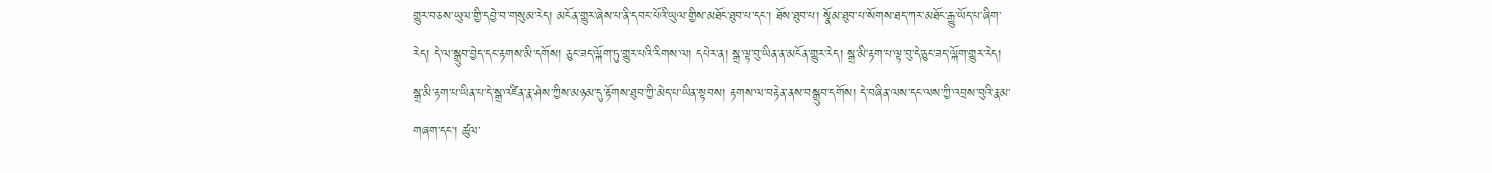གྱུར་བཅས་ཡུལ་གྱི་དབྱེ་བ་གསུམ་རེད། མངོན་གྱུར་ཞེས་པ་ནི་དབང་པོའི་ཡུལ་གྱིས་མཐོང་ཐུབ་པ་དང་། ཐོས་ཐུབ་པ། སྣོམ་ཐུབ་པ་སོགས་ཐད་ཀར་མཐོང་རྒྱུ་ཡོད་པ་ཞིག་རེད། དེ་ལ་སྒྲུབ་བྱེད་དང་རྟགས་མི་དགོས། ཅུང་ཟད་ལྐོག་ཏུ་གྱུར་པའི་རིགས་ལ། དཔེར་ན། སྒྲ་ལྟ་བུ་ཡིན་ན་མངོན་གྱུར་རེད། སྒྲ་མི་རྟག་པ་ལྟ་བུ་དེ་ཅུང་ཟད་ལྐོག་གྱུར་རེད། སྒྲ་མི་རྟག་པ་ཡིན་པ་དེ་སྒྲ་འཛིན་རྣ་ཤེས་ཀྱིས་མཉམ་དུ་རྟོགས་ཐུབ་ཀྱི་མེད་པ་ཡིན་སྟབས། རྟགས་ལ་བརྟེན་ནས་བསྒྲུབ་དགོས། དེ་བཞིན་ལས་དང་ལས་ཀྱི་འབྲས་བུའི་རྣམ་གཞག་དང་། ཚུལ་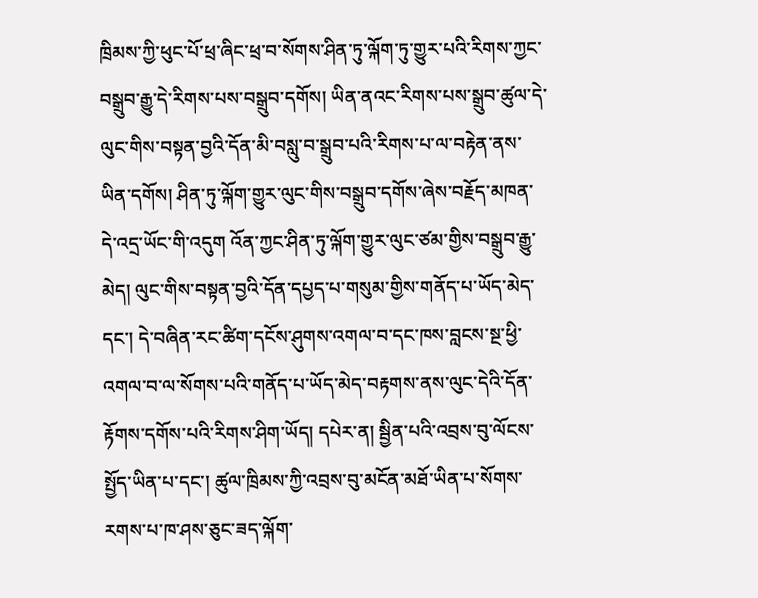ཁྲིམས་ཀྱི་ཕུང་པོ་ཕྲ་ཞིང་ཕྲ་བ་སོགས་ཤིན་ཏུ་ལྐོག་ཏུ་གྱུར་པའི་རིགས་ཀྱང་བསྒྲུབ་རྒྱུ་དེ་རིགས་པས་བསྒྲུབ་དགོས། ཡིན་ནའང་རིགས་པས་སྒྲུབ་ཚུལ་དེ་ལུང་གིས་བསྟན་བྱའི་དོན་མི་བསླུ་བ་སྒྲུབ་པའི་རིགས་པ་ལ་བརྟེན་ནས་ཡིན་དགོས། ཤིན་ཏུ་ལྐོག་གྱུར་ལུང་གིས་བསྒྲུབ་དགོས་ཞེས་བརྗོད་མཁན་དེ་འདྲ་ཡོང་གི་འདུག འོན་ཀྱང་ཤིན་ཏུ་ལྐོག་གྱུར་ལུང་ཙམ་གྱིས་བསྒྲུབ་རྒྱུ་མེད། ལུང་གིས་བསྟན་བྱའི་དོན་དཔྱད་པ་གསུམ་གྱིས་གནོད་པ་ཡོད་མེད་དང་། དེ་བཞིན་རང་ཚིག་དངོས་ཤུགས་འགལ་བ་དང་ཁས་བླངས་སྔ་ཕྱི་འགལ་བ་ལ་སོགས་པའི་གནོད་པ་ཡོད་མེད་བརྟགས་ནས་ལུང་དེའི་དོན་རྟོགས་དགོས་པའི་རིགས་ཤིག་ཡོད། དཔེར་ན། སྦྱིན་པའི་འབྲས་བུ་ལོངས་སྤྱོད་ཡིན་པ་དང་། ཚུལ་ཁྲིམས་ཀྱི་འབྲས་བུ་མངོན་མཐོ་ཡིན་པ་སོགས་རགས་པ་ཁ་ཤས་ཅུང་ཟད་ལྐོག་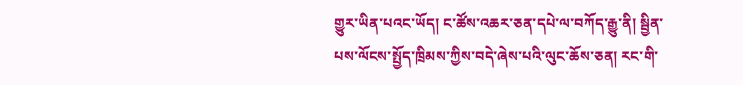གྱུར་ཡིན་པའང་ཡོད། ང་ཚོས་འཆར་ཅན་དཔེ་ལ་བཀོད་རྒྱུ་ནི། སྦྱིན་པས་ལོངས་སྤྱོད་ཁྲིམས་ཀྱིས་བདེ་ཞེས་པའི་ལུང་ཆོས་ཅན། རང་གི་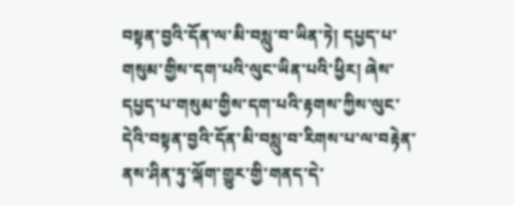བསྟན་བྱའི་དོན་ལ་མི་བསླུ་བ་ཡིན་ཏེ། དཔྱད་པ་གསུམ་གྱིས་དག་པའི་ལུང་ཡིན་པའི་ཕྱིར། ཞེས་དཔྱད་པ་གསུམ་གྱིས་དག་པའི་རྟགས་ཀྱིས་ལུང་དེའི་བསྟན་བྱའི་དོན་མི་བསླུ་བ་རིགས་པ་ལ་བརྟེན་ནས་ཤིན་ཏུ་ལྐོག་གྱུར་གྱི་གནད་དེ་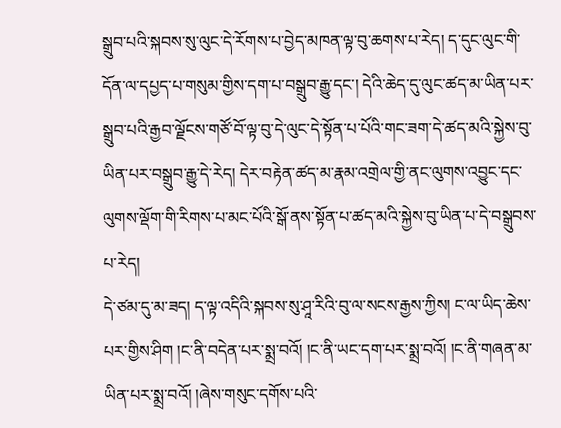སྒྲུབ་པའི་སྐབས་སུ་ལུང་དེ་རོགས་པ་བྱེད་མཁན་ལྟ་བུ་ཆགས་པ་རེད། ད་དུང་ལུང་གི་དོན་ལ་དཔྱད་པ་གསུམ་གྱིས་དག་པ་བསྒྲུབ་རྒྱུ་དང་། དེའི་ཆེད་དུ་ལུང་ཚད་མ་ཡིན་པར་སྒྲུབ་པའི་རྒྱབ་ལྗོངས་གཙོ་བོ་ལྟ་བུ་དེ་ལུང་དེ་སྟོན་པ་པོའི་གང་ཟག་དེ་ཚད་མའི་སྐྱེས་བུ་ཡིན་པར་བསྒྲུབ་རྒྱུ་དེ་རེད། དེར་བརྟེན་ཚད་མ་རྣམ་འགྲེལ་གྱི་ནང་ལུགས་འབྱུང་དང་ལུགས་ལྡོག་གི་རིགས་པ་མང་པོའི་སྒོ་ནས་སྟོན་པ་ཚད་མའི་སྐྱེས་བུ་ཡིན་པ་དེ་བསྒྲུབས་པ་རེད།
དེ་ཙམ་དུ་མ་ཟད། ད་ལྟ་འདིའི་སྐབས་སུ་ཤཱ་རིའི་བུ་ལ་སངས་རྒྱས་ཀྱིས། ང་ལ་ཡིད་ཆེས་པར་གྱིས་ཤིག །ང་ནི་བདེན་པར་སྨྲ་བའོ། །ང་ནི་ཡང་དག་པར་སྨྲ་བའོ། །ང་ནི་གཞན་མ་ཡིན་པར་སྨྲ་བའོ། །ཞེས་གསུང་དགོས་པའི་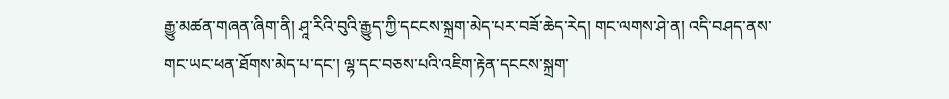རྒྱུ་མཚན་གཞན་ཞིག་ནི། ཤཱ་རིའི་བུའི་རྒྱུད་ཀྱི་དངངས་སྐྲག་མེད་པར་བཟོ་ཆེད་རེད། གང་ལགས་ཤེ་ན། འདི་བཤད་ནས་གང་ཡང་ཕན་ཐོགས་མེད་པ་དང་། ལྷ་དང་བཅས་པའི་འཇིག་རྟེན་དངངས་སྐྲག་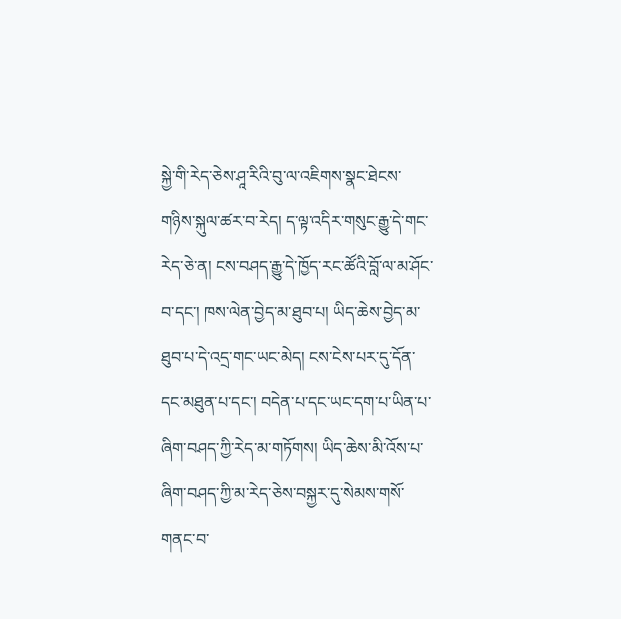སྐྱེ་གི་རེད་ཅེས་ཤཱ་རིའི་བུ་ལ་འཇིགས་སྣང་ཐེངས་གཉིས་སྐུལ་ཚར་བ་རེད། ད་ལྟ་འདིར་གསུང་རྒྱུ་དེ་གང་རེད་ཅེ་ན། ངས་བཤད་རྒྱུ་དེ་ཁྱོད་རང་ཚོའི་བློ་ལ་མ་ཤོང་བ་དང་། ཁས་ལེན་བྱེད་མ་ཐུབ་པ། ཡིད་ཆེས་བྱེད་མ་ཐུབ་པ་དེ་འདྲ་གང་ཡང་མེད། ངས་ངེས་པར་དུ་དོན་དང་མཐུན་པ་དང་། བདེན་པ་དང་ཡང་དག་པ་ཡིན་པ་ཞིག་བཤད་ཀྱི་རེད་མ་གཏོགས། ཡིད་ཆེས་མི་འོས་པ་ཞིག་བཤད་ཀྱི་མ་རེད་ཅེས་བསྐྱར་དུ་སེམས་གསོ་གནང་བ་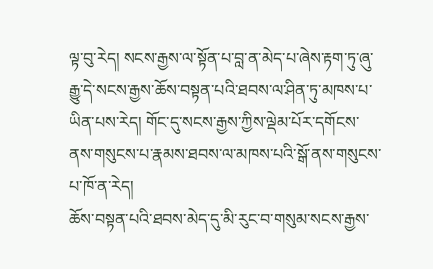ལྟ་བུ་རེད། སངས་རྒྱས་ལ་སྟོན་པ་བླ་ན་མེད་པ་ཞེས་རྟག་ཏུ་ཞུ་རྒྱུ་དེ་སངས་རྒྱས་ཆོས་བསྟན་པའི་ཐབས་ལ་ཤིན་ཏུ་མཁས་པ་ཡིན་པས་རེད། གོང་དུ་སངས་རྒྱས་ཀྱིས་ལྡེམ་པོར་དགོངས་ནས་གསུངས་པ་རྣམས་ཐབས་ལ་མཁས་པའི་སྒོ་ནས་གསུངས་པ་ཁོ་ན་རེད།
ཆོས་བསྟན་པའི་ཐབས་མེད་དུ་མི་རུང་བ་གསུམ་སངས་རྒྱས་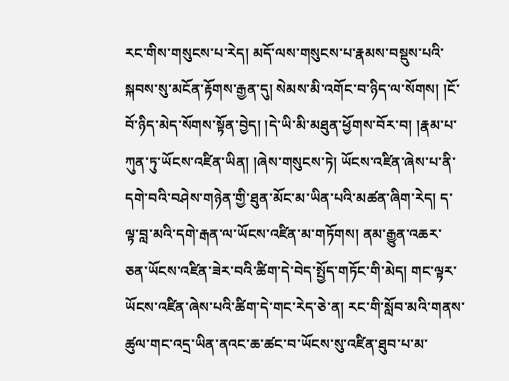རང་གིས་གསུངས་པ་རེད། མདོ་ལས་གསུངས་པ་རྣམས་བསྡུས་པའི་སྐབས་སུ་མངོན་རྟོགས་རྒྱན་དུ། སེམས་མི་འགོང་བ་ཉིད་ལ་སོགས། །ངོ་བོ་ཉིད་མེད་སོགས་སྟོན་བྱེད། །དེ་ཡི་མི་མཐུན་ཕྱོགས་བོར་བ། །རྣམ་པ་ཀུན་ཏུ་ཡོངས་འཛིན་ཡིན། །ཞེས་གསུངས་ཏེ། ཡོངས་འཛིན་ཞེས་པ་ནི་དགེ་བའི་བཤེས་གཉེན་གྱི་ཐུན་མོང་མ་ཡིན་པའི་མཚན་ཞིག་རེད། ད་ལྟ་བླ་མའི་དགེ་རྒན་ལ་ཡོངས་འཛིན་མ་གཏོགས། ནམ་རྒྱུན་འཆར་ཅན་ཡོངས་འཛིན་ཟེར་བའི་ཚིག་དེ་བེད་སྤྱོད་གཏོང་གི་མེད། གང་ལྟར་ཡོངས་འཛིན་ཞེས་པའི་ཚིག་དེ་གང་རེད་ཅེ་ན། རང་གི་སློབ་མའི་གནས་ཚུལ་གང་འདྲ་ཡིན་ནའང་ཆ་ཚང་བ་ཡོངས་སུ་འཛིན་ཐུབ་པ་མ་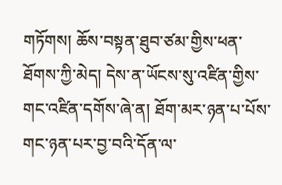གཏོགས། ཆོས་བསྟན་ཐུབ་ཙམ་གྱིས་ཕན་ཐོགས་ཀྱི་མེད། དེས་ན་ཡོངས་སུ་འཛིན་གྱིས་གང་འཛིན་དགོས་ཞེ་ན། ཐོག་མར་ཉན་པ་པོས་གང་ཉན་པར་བྱ་བའི་དོན་ལ་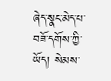ཞེད་སྣང་མེད་པ་བཟོ་དགོས་ཀྱི་ཡོད། སེམས་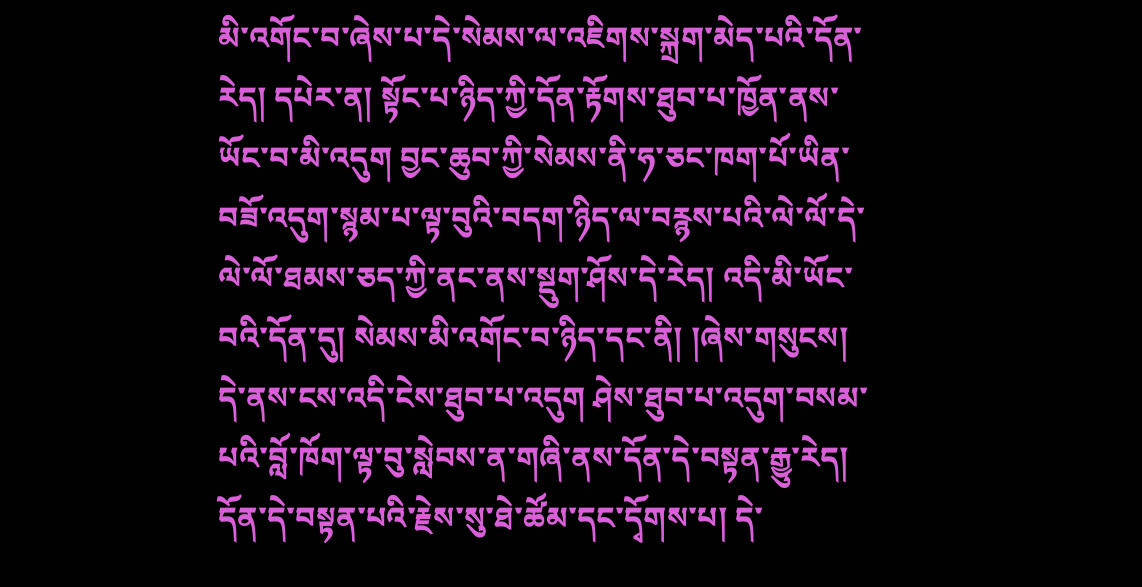མི་འགོང་བ་ཞེས་པ་དེ་སེམས་ལ་འཇིགས་སྐྲག་མེད་པའི་དོན་རེད། དཔེར་ན། སྟོང་པ་ཉིད་ཀྱི་དོན་རྟོགས་ཐུབ་པ་ཁྱོན་ནས་ཡོང་བ་མི་འདུག བྱང་ཆུབ་ཀྱི་སེམས་ནི་ཧ་ཅང་ཁག་པོ་ཡིན་བཟོ་འདུག་སྙམ་པ་ལྟ་བུའི་བདག་ཉིད་ལ་བརྙས་པའི་ལེ་ལོ་དེ་ལེ་ལོ་ཐམས་ཅད་ཀྱི་ནང་ནས་སྡུག་ཤོས་དེ་རེད། འདི་མི་ཡོང་བའི་དོན་དུ། སེམས་མི་འགོང་བ་ཉིད་དང་ནི། །ཞེས་གསུངས། དེ་ནས་ངས་འདི་ངེས་ཐུབ་པ་འདུག ཤེས་ཐུབ་པ་འདུག་བསམ་པའི་བློ་ཁོག་ལྟ་བུ་སླེབས་ན་གཞི་ནས་དོན་དེ་བསྟན་རྒྱུ་རེད། དོན་དེ་བསྟན་པའི་རྗེས་སུ་ཐེ་ཚོམ་དང་དྭོགས་པ། དེ་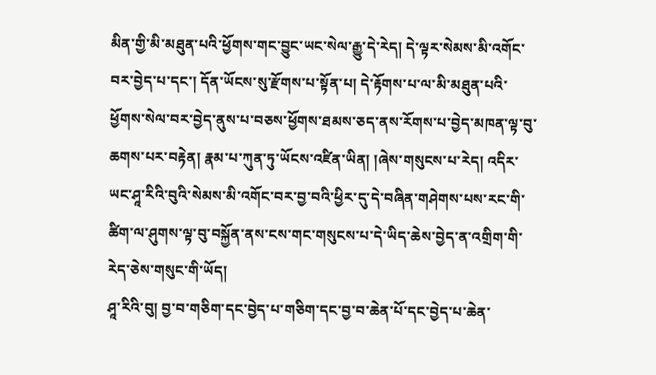མིན་གྱི་མི་མཐུན་པའི་ཕྱོགས་གང་བྱུང་ཡང་སེལ་རྒྱུ་དེ་རེད། དེ་ལྟར་སེམས་མི་འགོང་བར་བྱེད་པ་དང་། དོན་ཡོངས་སུ་རྫོགས་པ་སྟོན་པ། དེ་རྟོགས་པ་ལ་མི་མཐུན་པའི་ཕྱོགས་སེལ་བར་བྱེད་ནུས་པ་བཅས་ཕྱོགས་ཐམས་ཅད་ནས་རོགས་པ་བྱེད་མཁན་ལྟ་བུ་ཆགས་པར་བརྟེན། རྣམ་པ་ཀུན་ཏུ་ཡོངས་འཛིན་ཡིན། །ཞེས་གསུངས་པ་རེད། འདིར་ཡང་ཤཱ་རིའི་བུའི་སེམས་མི་འགོང་བར་བྱ་བའི་ཕྱིར་དུ་དེ་བཞིན་གཤེགས་པས་རང་གི་ཚིག་ལ་ཤུགས་ལྟ་བུ་བསྐྱོན་ནས་ངས་གང་གསུངས་པ་དེ་ཡིད་ཆེས་བྱེད་ན་འགྲིག་གི་རེད་ཅེས་གསུང་གི་ཡོད།
ཤཱ་རིའི་བུ། བྱ་བ་གཅིག་དང་བྱེད་པ་གཅིག་དང་བྱ་བ་ཆེན་པོ་དང་བྱེད་པ་ཆེན་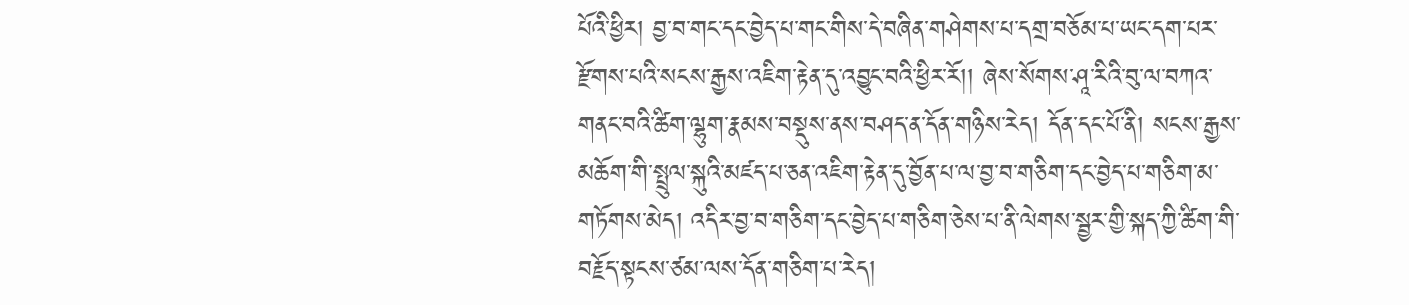པོའི་ཕྱིར། བྱ་བ་གང་དང་བྱེད་པ་གང་གིས་དེ་བཞིན་གཤེགས་པ་དགྲ་བཅོམ་པ་ཡང་དག་པར་རྫོགས་པའི་སངས་རྒྱས་འཇིག་རྟེན་དུ་འབྱུང་བའི་ཕྱིར་རོ།། ཞེས་སོགས་ཤཱ་རིའི་བུ་ལ་བཀའ་གནང་བའི་ཚིག་ལྷུག་རྣམས་བསྡུས་ནས་བཤད་ན་དོན་གཉིས་རེད། དོན་དང་པོ་ནི། སངས་རྒྱས་མཆོག་གི་སྤྲུལ་སྐུའི་མཛད་པ་ཅན་འཇིག་རྟེན་དུ་བྱོན་པ་ལ་བྱ་བ་གཅིག་དང་བྱེད་པ་གཅིག་མ་གཏོགས་མེད། འདིར་བྱ་བ་གཅིག་དང་བྱེད་པ་གཅིག་ཅེས་པ་ནི་ལེགས་སྦྱར་གྱི་སྐད་ཀྱི་ཚིག་གི་བརྗོད་སྟངས་ཙམ་ལས་དོན་གཅིག་པ་རེད།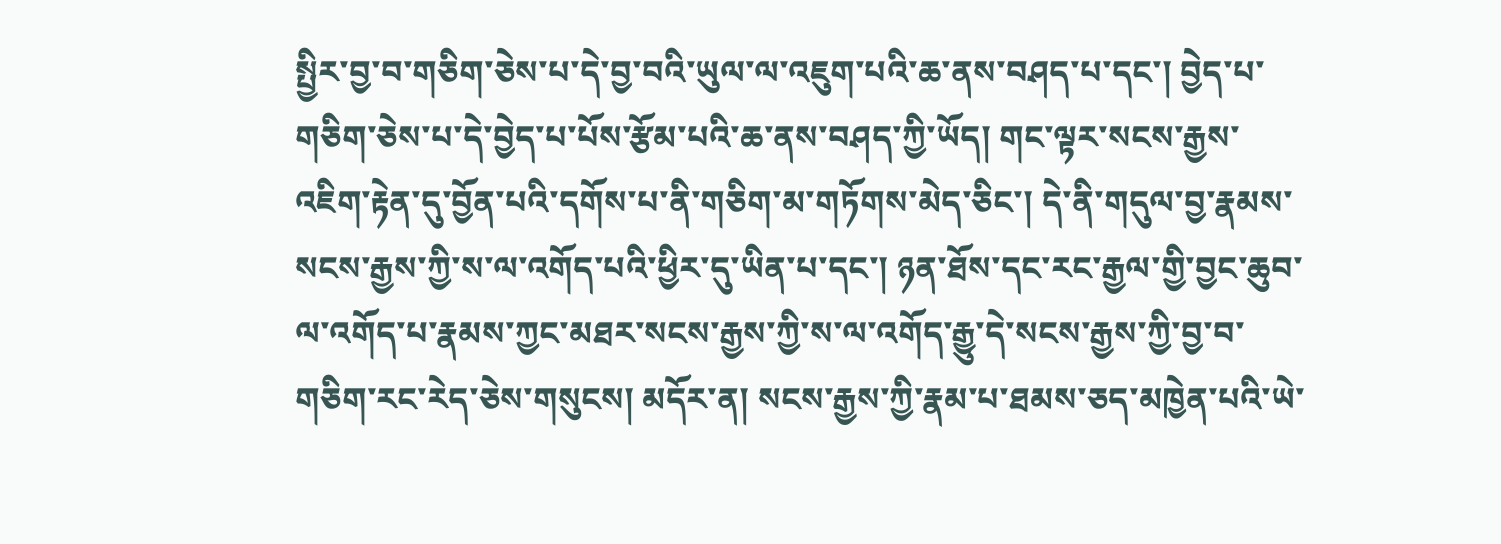སྤྱིར་བྱ་བ་གཅིག་ཅེས་པ་དེ་བྱ་བའི་ཡུལ་ལ་འཇུག་པའི་ཆ་ནས་བཤད་པ་དང་། བྱེད་པ་གཅིག་ཅེས་པ་དེ་བྱེད་པ་པོས་རྩོམ་པའི་ཆ་ནས་བཤད་ཀྱི་ཡོད། གང་ལྟར་སངས་རྒྱས་འཇིག་རྟེན་དུ་བྱོན་པའི་དགོས་པ་ནི་གཅིག་མ་གཏོགས་མེད་ཅིང་། དེ་ནི་གདུལ་བྱ་རྣམས་སངས་རྒྱས་ཀྱི་ས་ལ་འགོད་པའི་ཕྱིར་དུ་ཡིན་པ་དང་། ཉན་ཐོས་དང་རང་རྒྱལ་གྱི་བྱང་ཆུབ་ལ་འགོད་པ་རྣམས་ཀྱང་མཐར་སངས་རྒྱས་ཀྱི་ས་ལ་འགོད་རྒྱུ་དེ་སངས་རྒྱས་ཀྱི་བྱ་བ་གཅིག་རང་རེད་ཅེས་གསུངས། མདོར་ན། སངས་རྒྱས་ཀྱི་རྣམ་པ་ཐམས་ཅད་མཁྱེན་པའི་ཡེ་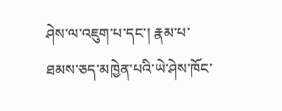ཤེས་ལ་འཇུག་པ་དང་། རྣམ་པ་ཐམས་ཅད་མཁྱེན་པའི་ཡེ་ཤེས་ཁོང་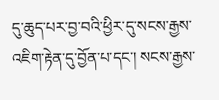དུ་ཆུད་པར་བྱ་བའི་ཕྱིར་དུ་སངས་རྒྱས་འཇིག་རྟེན་དུ་བྱོན་པ་དང་། སངས་རྒྱས་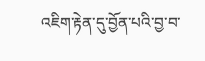འཇིག་རྟེན་དུ་བྱོན་པའི་བྱ་བ་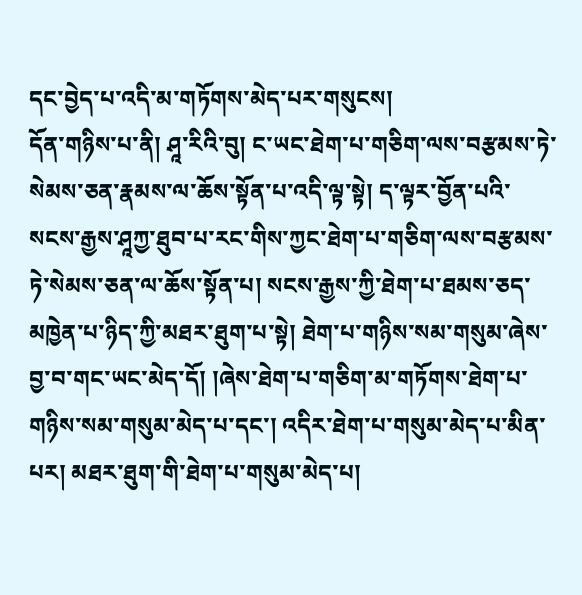དང་བྱེད་པ་འདི་མ་གཏོགས་མེད་པར་གསུངས།
དོན་གཉིས་པ་ནི། ཤཱ་རིའི་བུ། ང་ཡང་ཐེག་པ་གཅིག་ལས་བརྩམས་ཏེ་སེམས་ཅན་རྣམས་ལ་ཆོས་སྟོན་པ་འདི་ལྟ་སྟེ། ད་ལྟར་བྱོན་པའི་སངས་རྒྱས་ཤཱཀྱ་ཐུབ་པ་རང་གིས་ཀྱང་ཐེག་པ་གཅིག་ལས་བརྩམས་ཏེ་སེམས་ཅན་ལ་ཆོས་སྟོན་པ། སངས་རྒྱས་ཀྱི་ཐེག་པ་ཐམས་ཅད་མཁྱེན་པ་ཉིད་ཀྱི་མཐར་ཐུག་པ་སྟེ། ཐེག་པ་གཉིས་སམ་གསུམ་ཞེས་བྱ་བ་གང་ཡང་མེད་དོ། །ཞེས་ཐེག་པ་གཅིག་མ་གཏོགས་ཐེག་པ་གཉིས་སམ་གསུམ་མེད་པ་དང་། འདིར་ཐེག་པ་གསུམ་མེད་པ་མིན་པར། མཐར་ཐུག་གི་ཐེག་པ་གསུམ་མེད་པ།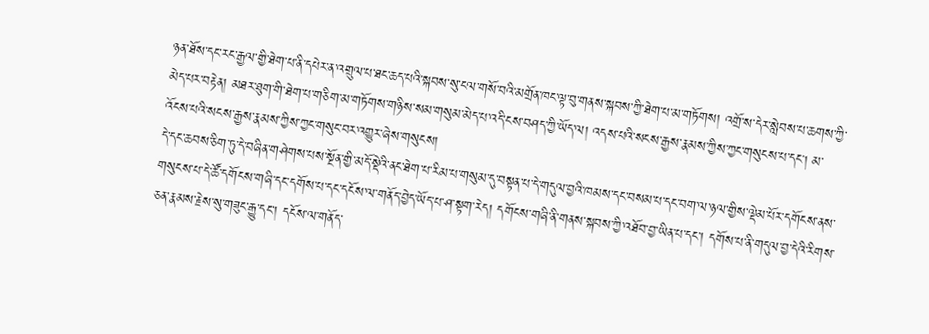ཉན་ཐོས་དང་རང་རྒྱལ་གྱི་ཐེག་པ་ནི་དཔེར་ན་འགྲུལ་པ་ཐང་ཆད་པའི་སྐབས་སུ་ངལ་གསོ་བའི་མགྲོན་ཁང་ལྟ་བུ་གནས་སྐབས་ཀྱི་ཐེག་པ་མ་གཏོགས། འགྲོ་ས་དེར་སླེབས་པ་ཆགས་ཀྱི་མེད་པར་བརྟེན། མཐར་ཐུག་གི་ཐེག་པ་གཅིག་མ་གཏོགས་གཉིས་སམ་གསུམ་མེད་པ་འདི་ངས་བཤད་ཀྱི་ཡོད་ལ། འདས་པའི་སངས་རྒྱས་རྣམས་ཀྱིས་ཀྱང་གསུངས་པ་དང། མ་འོངས་པའི་སངས་རྒྱས་རྣམས་ཀྱིས་ཀྱང་གསུང་བར་འགྱུར་ཞེས་གསུངས།
དེ་དང་ཆབས་ཅིག་ཏུ་དེ་བཞིན་གཤེགས་པས་སྔོན་གྱི་མདོ་སྡེའི་ནང་ཐེག་པ་རིམ་པ་གསུམ་དུ་བསྟན་པ་དེ་གདུལ་བྱའི་ཁམས་དང་བསམ་པ་དང་བག་ལ་ཉལ་གྱིས་ལྡེམ་པོར་དགོངས་ནས་གསུངས་པ་དེ་ཚོ་དགོངས་གཞི་དང་དགོས་པ་དང་དངོས་ལ་གནོད་བྱེད་ཡོད་པ་ཤ་སྟག་རེད། དགོངས་གཞི་ནི་གནས་སྐབས་ཀྱི་འཐོབ་བྱ་ཡིན་པ་དང་། དགོས་པ་ནི་གདུལ་བྱ་དེའི་རིགས་ཅན་རྣམས་རྗེས་སུ་གཟུང་རྒྱུ་དང་། དངོས་ལ་གནོད་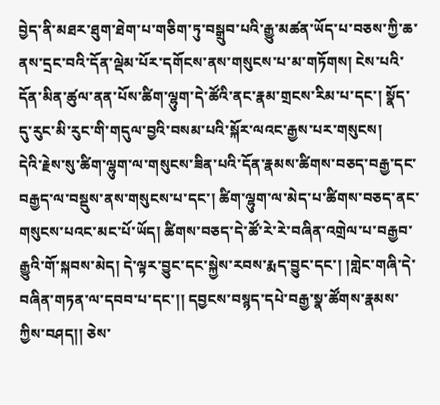བྱེད་ནི་མཐར་ཐུག་ཐེག་པ་གཅིག་ཏུ་བསྒྲུབ་པའི་རྒྱུ་མཚན་ཡོད་པ་བཅས་ཀྱི་ཆ་ནས་དྲང་བའི་དོན་ལྡེམ་པོར་དགོངས་ནས་གསུངས་པ་མ་གཏོགས། ངེས་པའི་དོན་མིན་ཚུལ་ནན་པོས་ཚིག་ལྷུག་དེ་ཚོའི་ནང་རྣམ་གྲངས་རིམ་པ་དང་། སྣོད་དུ་རུང་མི་རུང་གི་གདུལ་བྱའི་བསམ་པའི་སྐོར་ལའང་རྒྱས་པར་གསུངས།
དེའི་རྗེས་སུ་ཚིག་ལྷུག་ལ་གསུངས་ཟིན་པའི་དོན་རྣམས་ཚིགས་བཅད་བརྒྱ་དང་བརྒྱད་ལ་བསྡུས་ནས་གསུངས་པ་དང་། ཚིག་ལྷུག་ལ་མེད་པ་ཚིགས་བཅད་ནང་གསུངས་པའང་མང་པོ་ཡོད། ཚིགས་བཅད་དེ་ཚོ་རེ་རེ་བཞིན་འགྲེལ་པ་བརྒྱབ་རྒྱུའི་གོ་སྐབས་མེད། དེ་ལྟར་བྱུང་དང་སྐྱེས་རབས་རྨད་བྱུང་དང་། །གླེང་གཞི་དེ་བཞིན་གཏན་ལ་དབབ་པ་དང་།། དབྱངས་བསྙད་དཔེ་བརྒྱ་སྣ་ཚོགས་རྣམས་ཀྱིས་བཤད།། ཅེས་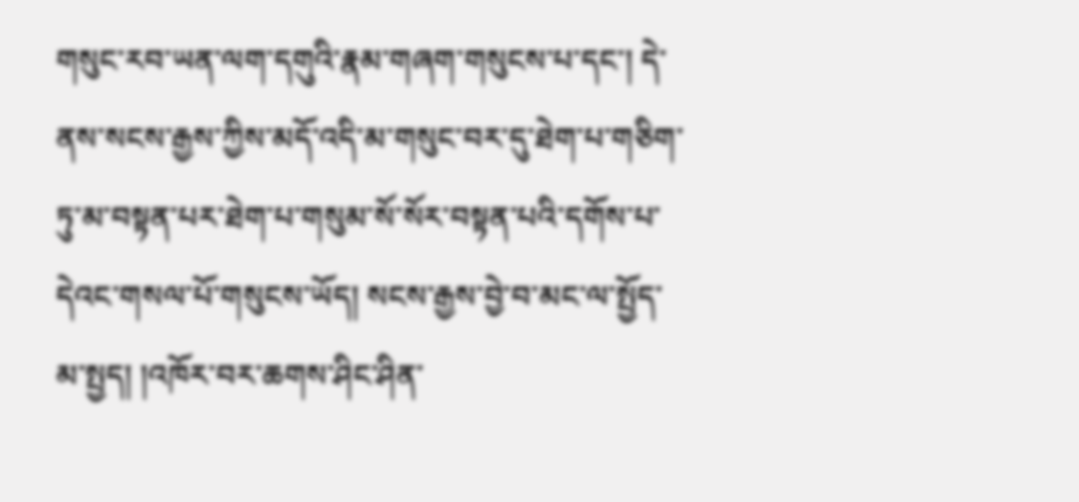གསུང་རབ་ཡན་ལག་དགུའི་རྣམ་གཞག་གསུངས་པ་དང་། དེ་ནས་སངས་རྒྱས་ཀྱིས་མདོ་འདི་མ་གསུང་བར་དུ་ཐེག་པ་གཅིག་ཏུ་མ་བསྟན་པར་ཐེག་པ་གསུམ་སོ་སོར་བསྟན་པའི་དགོས་པ་དེའང་གསལ་པོ་གསུངས་ཡོད། སངས་རྒྱས་བྱེ་བ་མང་ལ་སྤྱོད་མ་སྤྱད། །འཁོར་བར་ཆགས་ཤིང་ཤིན་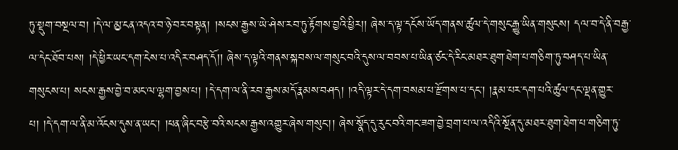ཏུ་སྡུག་བསྔལ་བ། །དེ་ལ་མྱ་ངན་འདའ་བ་ཉེ་བར་བསྟན། །སངས་རྒྱས་ཡེ་ཤེས་རབ་ཏུ་རྟོགས་བྱའི་ཕྱིར།། ཞེས་ད་ལྟ་དངོས་ཡོད་གནས་ཚུལ་དེ་གསུང་རྒྱུ་ཡིན་གསུངས། དལ་བ་དེ་ནི་བརྒྱ་ལ་དེང་ཐོབ་པས། །དེ་ཕྱིར་ཡང་དག་ངེས་པ་འདིར་བཤད་དོ།། ཞེས་ད་ལྟའི་གནས་སྐབས་ལ་གསུང་བའི་དུས་ལ་བབས་པ་ཡིན་ཙང་དེ་རིང་མཐར་ཐུག་ཐེག་པ་གཅིག་ཏུ་བཤད་པ་ཡིན་གསུངས་པ། སངས་རྒྱས་བྱེ་བ་མང་ལ་ལྷག་བྱས་པ། །དེ་དག་ལ་ནི་རབ་རྒྱས་མདོ་རྣམས་བཤད། །འདི་ལྟར་དེ་དག་བསམ་པ་རྫོགས་པ་དང་། །རྣམ་པར་དག་པའི་ཚུལ་དང་ལྡན་གྱུར་པ། །དེ་དག་ལ་ནི་མ་འོངས་དུས་ན་ཡང་། །ཕན་ཞིང་བརྩེ་བའི་སངས་རྒྱས་འགྱུར་ཞེས་གསུང་།། ཞེས་སྣོད་དུ་རུང་བའི་གང་ཟག་བྱེ་བྲག་པ་ལ་འདིའི་སྔོན་དུ་མཐར་ཐུག་ཐེག་པ་གཅིག་ཏུ་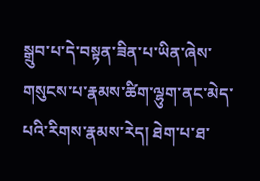སྒྲུབ་པ་དེ་བསྟན་ཟིན་པ་ཡིན་ཞེས་གསུངས་པ་རྣམས་ཚིག་ལྷུག་ནང་མེད་པའི་རིགས་རྣམས་རེད། ཐེག་པ་ཐ་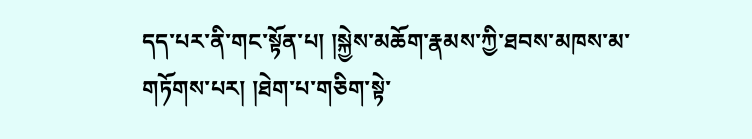དད་པར་ནི་གང་སྟོན་པ། །སྐྱེས་མཆོག་རྣམས་ཀྱི་ཐབས་མཁས་མ་གཏོགས་པར། །ཐེག་པ་གཅིག་སྟེ་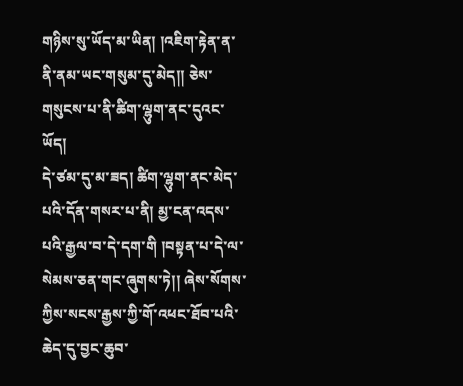གཉིས་སུ་ཡོད་མ་ཡིན། །འཇིག་རྟེན་ན་ནི་ནམ་ཡང་གསུམ་དུ་མེད།། ཅེས་གསུངས་པ་ནི་ཚིག་ལྷུག་ནང་དུའང་ཡོད།
དེ་ཙམ་དུ་མ་ཟད། ཚིག་ལྷུག་ནང་མེད་པའི་དོན་གསར་པ་ནི། མྱ་ངན་འདས་པའི་རྒྱལ་བ་དེ་དག་གི །བསྟན་པ་དེ་ལ་སེམས་ཅན་གང་ཞུགས་ཏེ།། ཞེས་སོགས་ཀྱིས་སངས་རྒྱས་ཀྱི་གོ་འཕང་ཐོབ་པའི་ཆེད་དུ་བྱང་ཆུབ་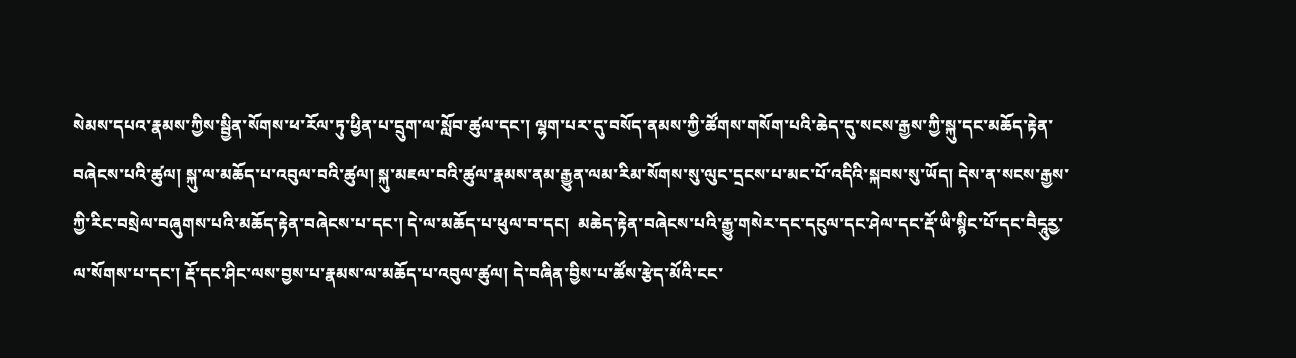སེམས་དཔའ་རྣམས་ཀྱིས་སྦྱིན་སོགས་ཕ་རོལ་ཏུ་ཕྱིན་པ་དྲུག་ལ་སློབ་ཚུལ་དང་། ལྷག་པར་དུ་བསོད་ནམས་ཀྱི་ཚོགས་གསོག་པའི་ཆེད་དུ་སངས་རྒྱས་ཀྱི་སྐུ་དང་མཆོད་རྟེན་བཞེངས་པའི་ཚུལ། སྐུ་ལ་མཆོད་པ་འབུལ་བའི་ཚུལ། སྐུ་མཇལ་བའི་ཚུལ་རྣམས་ནམ་རྒྱུན་ལམ་རིམ་སོགས་སུ་ལུང་དྲངས་པ་མང་པོ་འདིའི་སྐབས་སུ་ཡོད། དེས་ན་སངས་རྒྱས་ཀྱི་རིང་བསྲེལ་བཞུགས་པའི་མཆོད་རྟེན་བཞེངས་པ་དང་། དེ་ལ་མཆོད་པ་ཕུལ་བ་དང།  མཆེད་རྟེན་བཞེངས་པའི་རྒྱུ་གསེར་དང་དངུལ་དང་ཤེལ་དང་རྡོ་ཡི་སྙིང་པོ་དང་བཻདཱུརྱ་ལ་སོགས་པ་དང་། རྡོ་དང་ཤིང་ལས་བྱས་པ་རྣམས་ལ་མཆོད་པ་འབུལ་ཚུལ། དེ་བཞིན་བྱིས་པ་ཚོས་རྩེད་མོའི་ངང་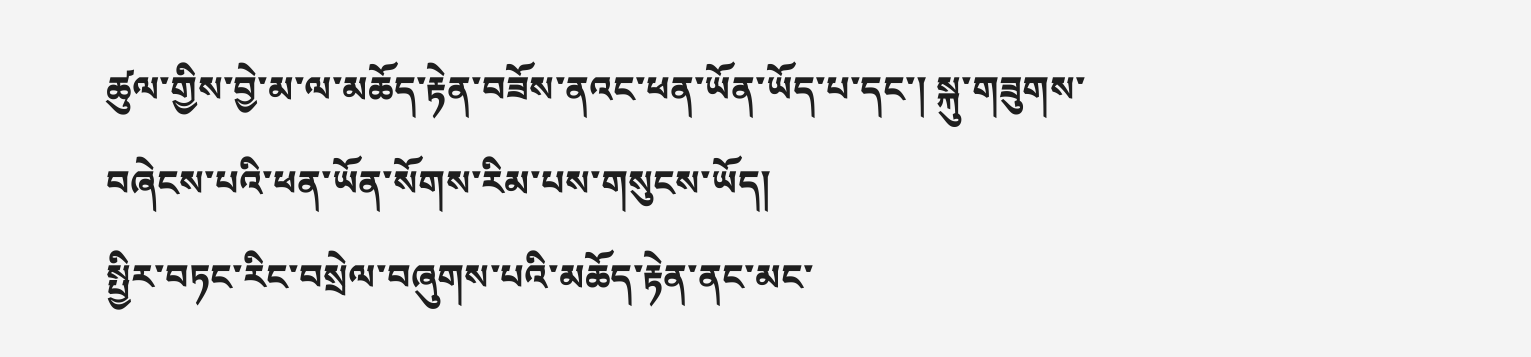ཚུལ་གྱིས་བྱེ་མ་ལ་མཆོད་རྟེན་བཟོས་ནའང་ཕན་ཡོན་ཡོད་པ་དང་། སྐུ་གཟུགས་བཞེངས་པའི་ཕན་ཡོན་སོགས་རིམ་པས་གསུངས་ཡོད།
སྤྱིར་བཏང་རིང་བསྲེལ་བཞུགས་པའི་མཆོད་རྟེན་ནང་མང་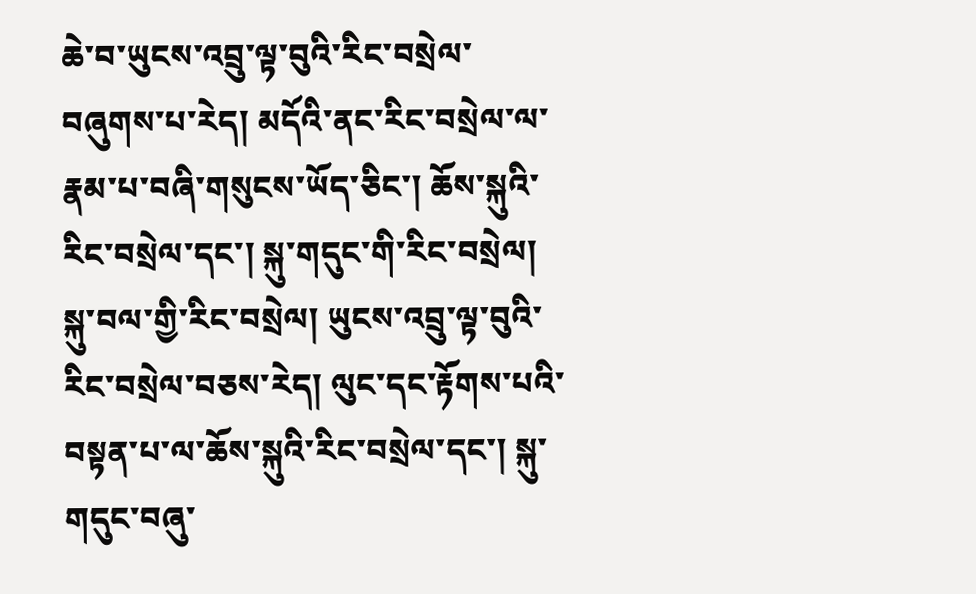ཆེ་བ་ཡུངས་འབྲུ་ལྟ་བུའི་རིང་བསྲེལ་བཞུགས་པ་རེད། མདོའི་ནང་རིང་བསྲེལ་ལ་རྣམ་པ་བཞི་གསུངས་ཡོད་ཅིང་། ཆོས་སྐུའི་རིང་བསྲེལ་དང་། སྐུ་གདུང་གི་རིང་བསྲེལ། སྐུ་བལ་གྱི་རིང་བསྲེལ། ཡུངས་འབྲུ་ལྟ་བུའི་རིང་བསྲེལ་བཅས་རེད། ལུང་དང་རྟོགས་པའི་བསྟན་པ་ལ་ཆོས་སྐུའི་རིང་བསྲེལ་དང་། སྐུ་གདུང་བཞུ་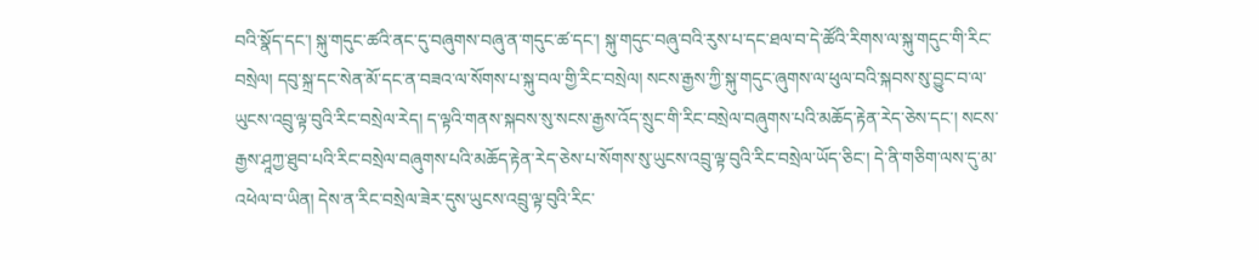བའི་སྣོད་དང་། སྐུ་གདུང་ཚའི་ནང་དུ་བཞུགས་བཞུ་ན་གདུང་ཚ་དང་། སྐུ་གདུང་བཞུ་བའི་རུས་པ་དང་ཐལ་བ་དེ་ཚོའི་རིགས་ལ་སྐུ་གདུང་གི་རིང་བསྲེལ། དབུ་སྐྲ་དང་སེན་མོ་དང་ན་བཟའ་ལ་སོགས་པ་སྐུ་བལ་གྱི་རིང་བསྲེལ། སངས་རྒྱས་ཀྱི་སྐུ་གདུང་ཞུགས་ལ་ཕུལ་བའི་སྐབས་སུ་བྱུང་བ་ལ་ཡུངས་འབྲུ་ལྟ་བུའི་རིང་བསྲེལ་རེད། ད་ལྟའི་གནས་སྐབས་སུ་སངས་རྒྱས་འོད་སྲུང་གི་རིང་བསྲེལ་བཞུགས་པའི་མཆོད་རྟེན་རེད་ཅེས་དང་། སངས་རྒྱས་ཤཱཀྱ་ཐུབ་པའི་རིང་བསྲེལ་བཞུགས་པའི་མཆོད་རྟེན་རེད་ཅེས་པ་སོགས་སུ་ཡུངས་འབྲུ་ལྟ་བུའི་རིང་བསྲེལ་ཡོད་ཅིང་། དེ་ནི་གཅིག་ལས་དུ་མ་འཕེལ་བ་ཡིན། དེས་ན་རིང་བསྲེལ་ཟེར་དུས་ཡུངས་འབྲུ་ལྟ་བུའི་རིང་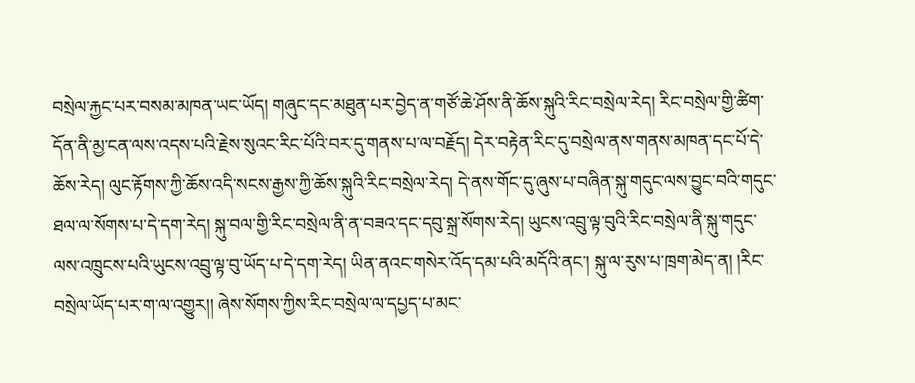བསྲེལ་རྐྱང་པར་བསམ་མཁན་ཡང་ཡོད། གཞུང་དང་མཐུན་པར་བྱེད་ན་གཙོ་ཆེ་ཤོས་ནི་ཆོས་སྐུའི་རིང་བསྲེལ་རེད། རིང་བསྲེལ་གྱི་ཚིག་དོན་ནི་མྱ་ངན་ལས་འདས་པའི་རྗེས་སུའང་རིང་པོའི་བར་དུ་གནས་པ་ལ་བརྗོད། དེར་བརྟེན་རིང་དུ་བསྲེལ་ནས་གནས་མཁན་དང་པོ་དེ་ཆོས་རེད། ལུང་རྟོགས་ཀྱི་ཆོས་འདི་སངས་རྒྱས་ཀྱི་ཆོས་སྐུའི་རིང་བསྲེལ་རེད། དེ་ནས་གོང་དུ་ཞུས་པ་བཞིན་སྐུ་གདུང་ལས་བྱུང་བའི་གདུང་ཐལ་ལ་སོགས་པ་དེ་དག་རེད། སྐུ་བལ་གྱི་རིང་བསྲེལ་ནི་ན་བཟའ་དང་དབུ་སྐྲ་སོགས་རེད། ཡུངས་འབྲུ་ལྟ་བུའི་རིང་བསྲེལ་ནི་སྐུ་གདུང་ལས་འཁྲུངས་པའི་ཡུངས་འབྲུ་ལྟ་བུ་ཡོད་པ་དེ་དག་རེད། ཡིན་ནའང་གསེར་འོད་དམ་པའི་མདོའི་ནང་། སྐུ་ལ་རུས་པ་ཁྲག་མེད་ན། །རིང་བསྲེལ་ཡོད་པར་ག་ལ་འགྱུར།། ཞེས་སོགས་ཀྱིས་རིང་བསྲེལ་ལ་དཔྱད་པ་མང་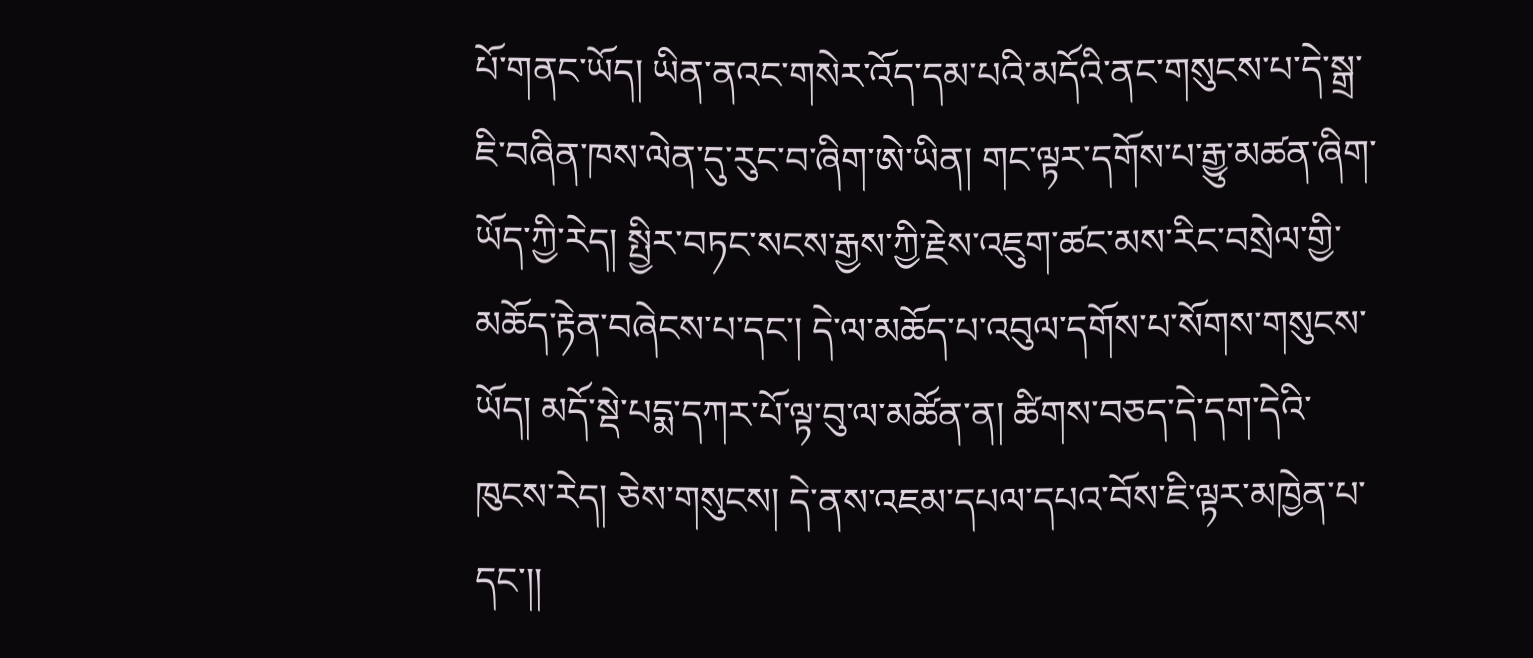པོ་གནང་ཡོད། ཡིན་ནའང་གསེར་འོད་དམ་པའི་མདོའི་ནང་གསུངས་པ་དེ་སྒྲ་ཇི་བཞིན་ཁས་ལེན་དུ་རུང་བ་ཞིག་ཨེ་ཡིན། གང་ལྟར་དགོས་པ་རྒྱུ་མཚན་ཞིག་ཡོད་ཀྱི་རེད། སྤྱིར་བཏང་སངས་རྒྱས་ཀྱི་རྗེས་འཇུག་ཚང་མས་རིང་བསྲེལ་གྱི་མཆོད་རྟེན་བཞེངས་པ་དང་། དེ་ལ་མཆོད་པ་འབུལ་དགོས་པ་སོགས་གསུངས་ཡོད། མདོ་སྡེ་པདྨ་དཀར་པོ་ལྟ་བུ་ལ་མཚོན་ན། ཚིགས་བཅད་དེ་དག་དེའི་ཁུངས་རེད། ཅེས་གསུངས། དེ་ནས་འཇམ་དཔལ་དཔའ་བོས་ཇི་ལྟར་མཁྱེན་པ་དང་།།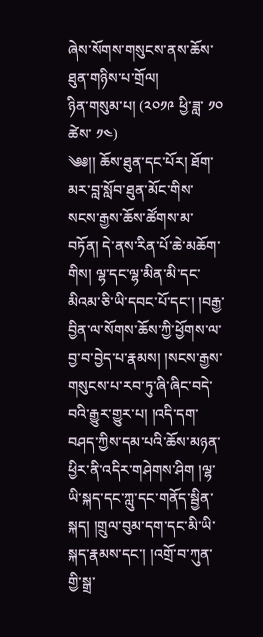ཞེས་སོགས་གསུངས་ནས་ཆོས་ཐུན་གཉིས་པ་གྲོལ།
ཉིན་གསུམ་པ། (༢༠༡༩ ཕྱི་ཟླ་ ༡༠ ཚེས་ ༡༤)
༄༅།། ཆོས་ཐུན་དང་པོར། ཐོག་མར་བླ་སློབ་ཐུན་མོང་གིས་སངས་རྒྱས་ཆོས་ཚོགས་མ་བཏོན། དེ་ནས་རིན་པོ་ཆེ་མཆོག་གིས། ལྷ་དང་ལྷ་མིན་མི་དང་མིའམ་ཅི་ཡི་དབང་པོ་དང་། །བརྒྱ་བྱིན་ལ་སོགས་ཆོས་ཀྱི་ཕྱོགས་ལ་བྱ་བ་བྱེད་པ་རྣམས། །སངས་རྒྱས་གསུངས་པ་རབ་ཏུ་ཞི་ཞིང་བདེ་བའི་རྒྱུར་གྱུར་པ། །འདི་དག་བཤད་ཀྱིས་དམ་པའི་ཆོས་མཉན་ཕྱིར་ནི་འདིར་གཤེགས་ཤིག །ལྷ་ཡི་སྐད་དང་ཀླུ་དང་གནོད་སྦྱིན་སྐད། །གྲུལ་བུམ་དག་དང་མི་ཡི་སྐད་རྣམས་དང་། །འགྲོ་བ་ཀུན་གྱི་སྒྲ་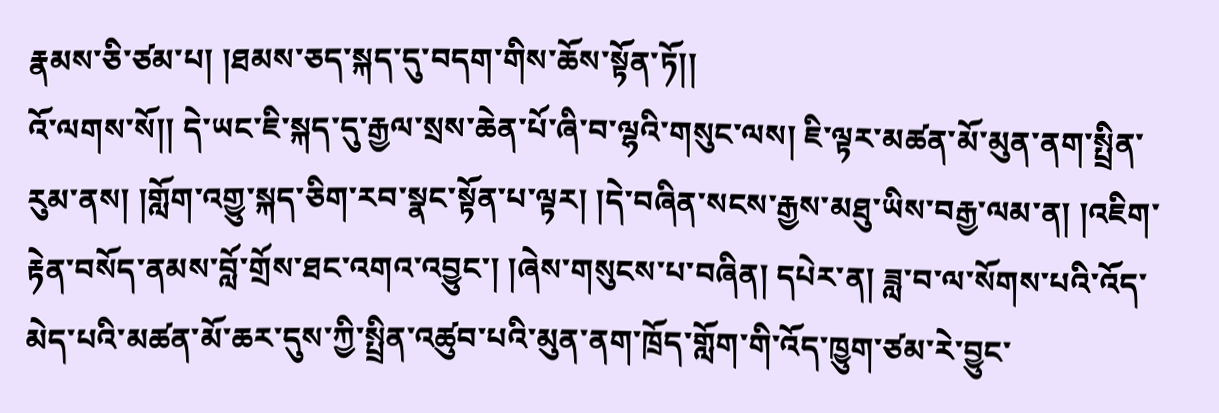རྣམས་ཅི་ཙམ་པ། །ཐམས་ཅད་སྐད་དུ་བདག་གིས་ཆོས་སྟོན་ཏོ།།
འོ་ལགས་སོ།། དེ་ཡང་ཇི་སྐད་དུ་རྒྱལ་སྲས་ཆེན་པོ་ཞི་བ་ལྷའི་གསུང་ལས། ཇི་ལྟར་མཚན་མོ་མུན་ནག་སྤྲིན་རུམ་ནས། །གློག་འགྱུ་སྐད་ཅིག་རབ་སྣང་སྟོན་པ་ལྟར། །དེ་བཞིན་སངས་རྒྱས་མཐུ་ཡིས་བརྒྱ་ལམ་ན། །འཇིག་རྟེན་བསོད་ནམས་བློ་གྲོས་ཐང་འགའ་འབྱུང་། །ཞེས་གསུངས་པ་བཞིན། དཔེར་ན། ཟླ་བ་ལ་སོགས་པའི་འོད་མེད་པའི་མཚན་མོ་ཆར་དུས་ཀྱི་སྤྲིན་འཚུབ་པའི་མུན་ནག་ཁྲོད་གློག་གི་འོད་ཁྱུག་ཙམ་རེ་བྱུང་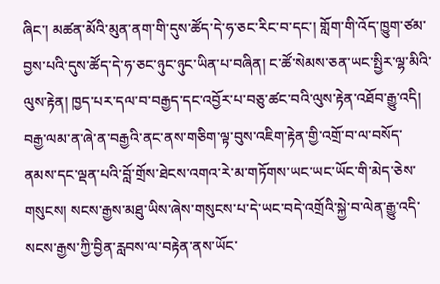ཞིང་། མཚན་མོའི་མུན་ནག་གི་དུས་ཚོད་དེ་ཧ་ཅང་རིང་བ་དང་། གློག་གི་འོད་ཁྱུག་ཙམ་བྱས་པའི་དུས་ཚོད་དེ་ཧ་ཅང་ཉུང་ཉུང་ཡིན་པ་བཞིན། ང་ཚོ་སེམས་ཅན་ཡང་སྤྱིར་ལྷ་མིའི་ལུས་རྟེན། ཁྱད་པར་དལ་བ་བརྒྱད་དང་འབྱོར་པ་བཅུ་ཚང་བའི་ལུས་རྟེན་འཐོབ་རྒྱུ་འདི། བརྒྱ་ལམ་ན་ཞེ་ན་བརྒྱའི་ནང་ནས་གཅིག་ལྟ་བུས་འཇིག་རྟེན་གྱི་འགྲོ་བ་ལ་བསོད་ནམས་དང་ལྡན་པའི་བློ་གྲོས་ཐེངས་འགའ་རེ་མ་གཏོགས་ཡང་ཡང་ཡོང་གི་མེད་ཅེས་གསུངས། སངས་རྒྱས་མཐུ་ཡིས་ཞེས་གསུངས་པ་དེ་ཡང་བདེ་འགྲོའི་སྐྱེ་བ་ལེན་རྒྱུ་འདི་སངས་རྒྱས་ཀྱི་བྱིན་རླབས་ལ་བརྟེན་ནས་ཡོང་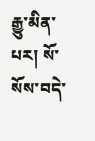རྒྱུ་མིན་པར། སོ་སོས་བདེ་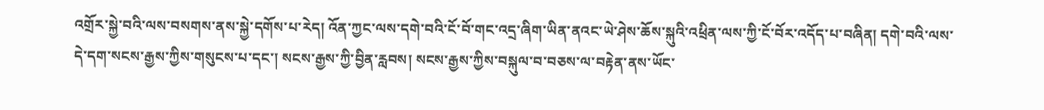འགྲོར་སྐྱེ་བའི་ལས་བསགས་ནས་སྐྱེ་དགོས་པ་རེད། འོན་ཀྱང་ལས་དགེ་བའི་ངོ་བོ་གང་འདྲ་ཞིག་ཡིན་ནའང་ཡེ་ཤེས་ཆོས་སྐུའི་འཕྲིན་ལས་ཀྱི་ངོ་བོར་འདོད་པ་བཞིན། དགེ་བའི་ལས་དེ་དག་སངས་རྒྱས་ཀྱིས་གསུངས་པ་དང་། སངས་རྒྱས་ཀྱི་བྱིན་རླབས། སངས་རྒྱས་ཀྱིས་བསྐུལ་བ་བཅས་ལ་བརྟེན་ནས་ཡོང་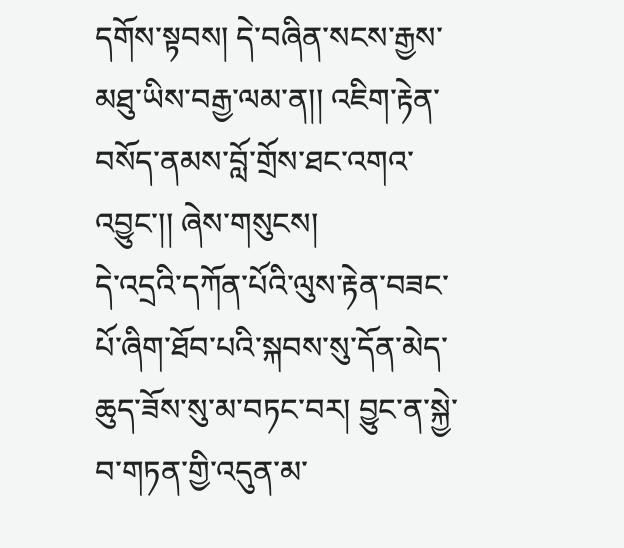དགོས་སྟབས། དེ་བཞིན་སངས་རྒྱས་མཐུ་ཡིས་བརྒྱ་ལམ་ན།། འཇིག་རྟེན་བསོད་ནམས་བློ་གྲོས་ཐང་འགའ་འབྱུང་།། ཞེས་གསུངས།
དེ་འདྲའི་དཀོན་པོའི་ལུས་རྟེན་བཟང་པོ་ཞིག་ཐོབ་པའི་སྐབས་སུ་དོན་མེད་ཆུད་ཟོས་སུ་མ་བཏང་བར། བྱུང་ན་སྐྱེ་བ་གཏན་གྱི་འདུན་མ་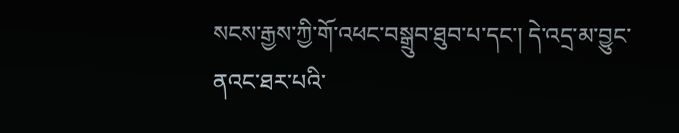སངས་རྒྱས་ཀྱི་གོ་འཕང་བསྒྲུབ་ཐུབ་པ་དང་། དེ་འདྲ་མ་བྱུང་ནའང་ཐར་པའི་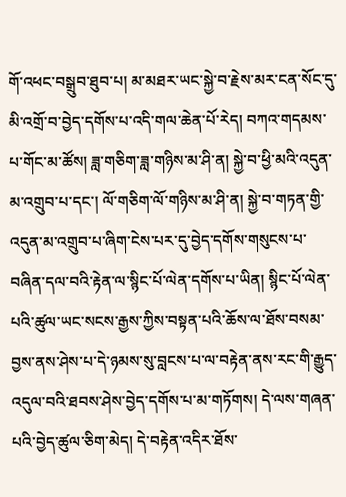གོ་འཕང་བསྒྲུབ་ཐུབ་པ། མ་མཐར་ཡང་སྐྱེ་བ་རྗེས་མར་ངན་སོང་དུ་མི་འགྲོ་བ་བྱེད་དགོས་པ་འདི་གལ་ཆེན་པོ་རེད། བཀའ་གདམས་པ་གོང་མ་ཚོས། ཟླ་གཅིག་ཟླ་གཉིས་མ་ཤི་ན། སྐྱེ་བ་ཕྱི་མའི་འདུན་མ་འགྲུབ་པ་དང་། ལོ་གཅིག་ལོ་གཉིས་མ་ཤི་ན། སྐྱེ་བ་གཏན་གྱི་འདུན་མ་འགྲུབ་པ་ཞིག་ངེས་པར་དུ་བྱེད་དགོས་གསུངས་པ་བཞིན་དལ་བའི་རྟེན་ལ་སྙིང་པོ་ལེན་དགོས་པ་ཡིན། སྙིང་པོ་ལེན་པའི་ཚུལ་ཡང་སངས་རྒྱས་ཀྱིས་བསྟན་པའི་ཆོས་ལ་ཐོས་བསམ་བྱས་ནས་ཤེས་པ་དེ་ཉམས་སུ་བླངས་པ་ལ་བརྟེན་ནས་རང་གི་རྒྱུད་འདུལ་བའི་ཐབས་ཤེས་བྱེད་དགོས་པ་མ་གཏོགས། དེ་ལས་གཞན་པའི་བྱེད་ཚུལ་ཅིག་མེད། དེ་བརྟེན་འདིར་ཐོས་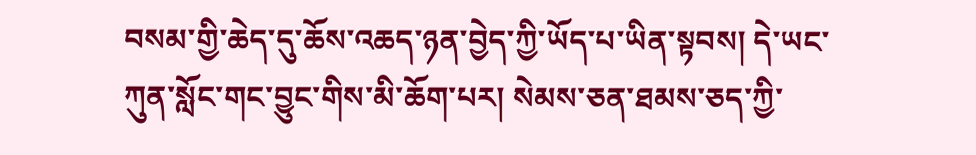བསམ་གྱི་ཆེད་དུ་ཆོས་འཆད་ཉན་བྱེད་ཀྱི་ཡོད་པ་ཡིན་སྟབས། དེ་ཡང་ཀུན་སློང་གང་བྱུང་གིས་མི་ཆོག་པར། སེམས་ཅན་ཐམས་ཅད་ཀྱི་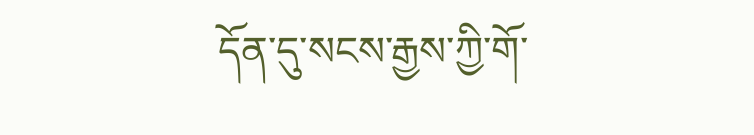དོན་དུ་སངས་རྒྱས་ཀྱི་གོ་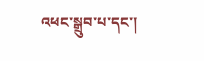འཕང་སྒྲུབ་པ་དང་།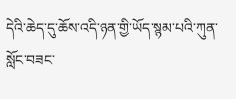དེའི་ཆེད་དུ་ཆོས་འདི་ཉན་གྱི་ཡོད་སྙམ་པའི་ཀུན་སློང་བཟང་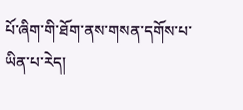པོ་ཞིག་གི་ཐོག་ནས་གསན་དགོས་པ་ཡིན་པ་རེད།